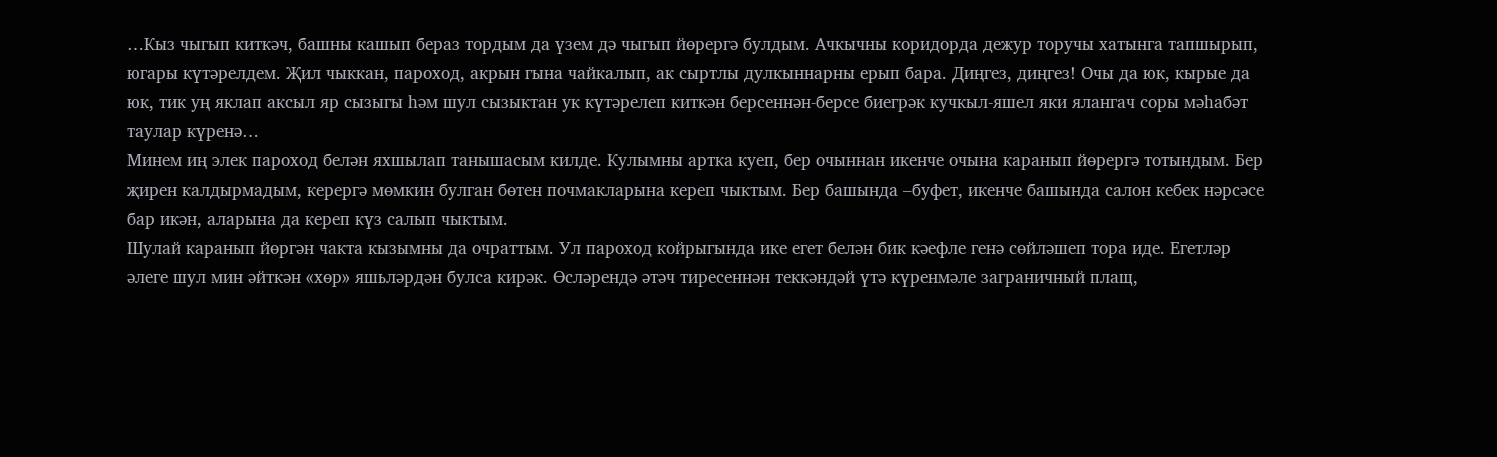…Кыз чыгып киткәч, башны кашып бераз тордым да үзем дә чыгып йөрергә булдым. Ачкычны коридорда дежур торучы хатынга тапшырып, югары күтәрелдем. Җил чыккан, пароход, акрын гына чайкалып, ак сыртлы дулкыннарны ерып бара. Диңгез, диңгез! Очы да юк, кырые да юк, тик уң яклап аксыл яр сызыгы һәм шул сызыктан ук күтәрелеп киткән берсеннән-берсе биегрәк кучкыл-яшел яки ялангач соры мәһабәт таулар күренә…
Минем иң элек пароход белән яхшылап танышасым килде. Кулымны артка куеп, бер очыннан икенче очына каранып йөрергә тотындым. Бер җирен калдырмадым, керергә мөмкин булган бөтен почмакларына кереп чыктым. Бер башында –буфет, икенче башында салон кебек нәрсәсе бар икән, аларына да кереп күз салып чыктым.
Шулай каранып йөргән чакта кызымны да очраттым. Ул пароход койрыгында ике егет белән бик кәефле генә сөйләшеп тора иде. Егетләр әлеге шул мин әйткән «хөр» яшьләрдән булса кирәк. Өсләрендә әтәч тиресеннән теккәндәй үтә күренмәле заграничный плащ,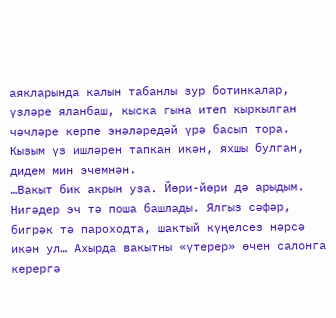аякларында калын табанлы зур ботинкалар, үзләре яланбаш, кыска гына итеп кыркылган чәчләре керпе энәләредәй үрә басып тора. Кызым үз ишләрен тапкан икән, яхшы булган, дидем мин эчемнән.
…Вакыт бик акрын уза. Йөри-йөри дә арыдым. Нигәдер эч тә поша башлады. Ялгыз сәфәр, бигрәк тә пароходта, шактый күңелсез нәрсә икән ул… Ахырда вакытны «үтерер» өчен салонга керергә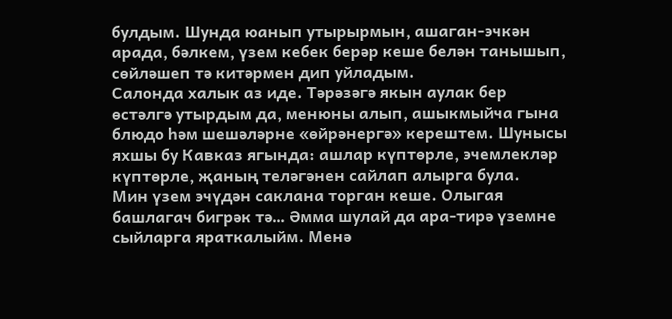булдым. Шунда юанып утырырмын, ашаган-эчкән арада, бәлкем, үзем кебек берәр кеше белән танышып, сөйләшеп тә китәрмен дип уйладым.
Салонда халык аз иде. Тәрәзәгә якын аулак бер өстәлгә утырдым да, менюны алып, ашыкмыйча гына блюдо һәм шешәләрне «өйрәнергә» керештем. Шунысы яхшы бу Кавказ ягында: ашлар күптөрле, эчемлекләр күптөрле, җаның теләгәнен сайлап алырга була.
Мин үзем эчүдән саклана торган кеше. Олыгая башлагач бигрәк тә… Әмма шулай да ара-тирә үземне сыйларга яраткалыйм. Менә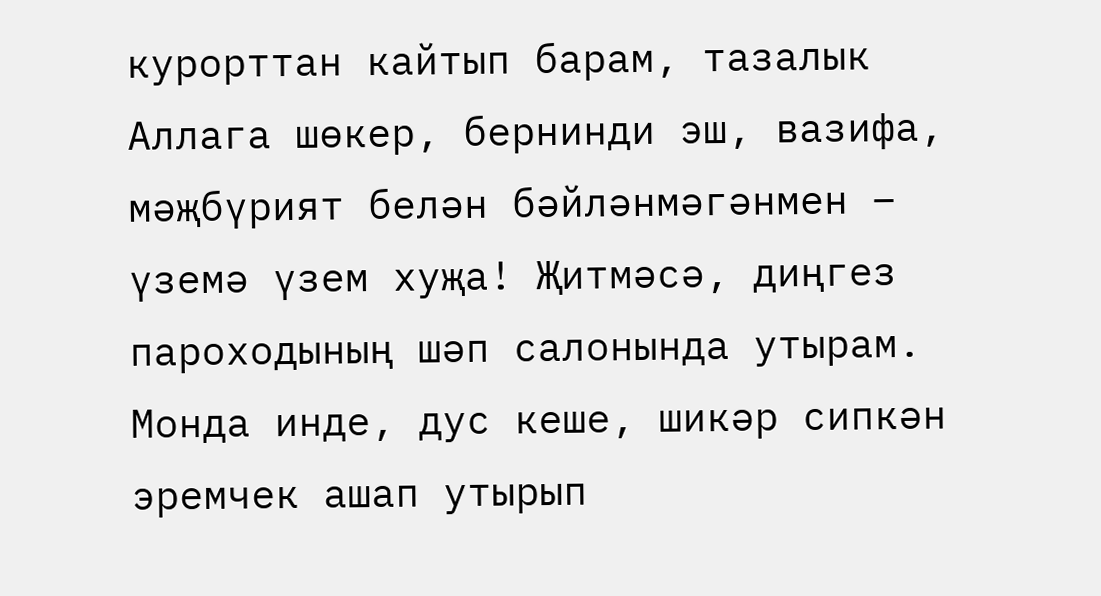курорттан кайтып барам, тазалык Аллага шөкер, бернинди эш, вазифа, мәҗбүрият белән бәйләнмәгәнмен – үземә үзем хуҗа! Җитмәсә, диңгез пароходының шәп салонында утырам. Монда инде, дус кеше, шикәр сипкән эремчек ашап утырып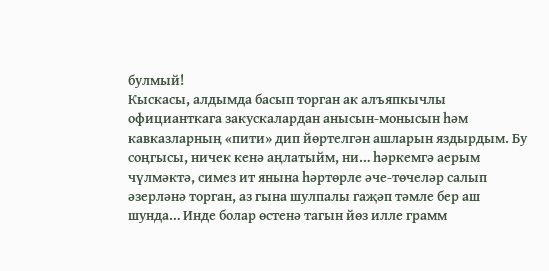булмый!
Кыскасы, алдымда басып торган ак алъяпкычлы официанткага закускалардан анысын-монысын һәм кавказларның «пити» дип йөртелгән ашларын яздырдым. Бу соңгысы, ничек кенә аңлатыйм, ни… һәркемгә аерым чүлмәктә, симез ит янына һәртөрле әче-төчеләр салып әзерләнә торган, аз гына шулпалы гаҗәп тәмле бер аш шунда… Инде болар өстенә тагын йөз илле грамм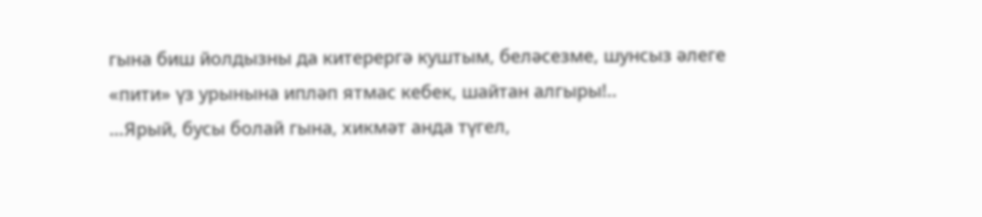гына биш йолдызны да китерергә куштым, беләсезме, шунсыз әлеге «пити» үз урынына ипләп ятмас кебек, шайтан алгыры!..
…Ярый, бусы болай гына, хикмәт анда түгел,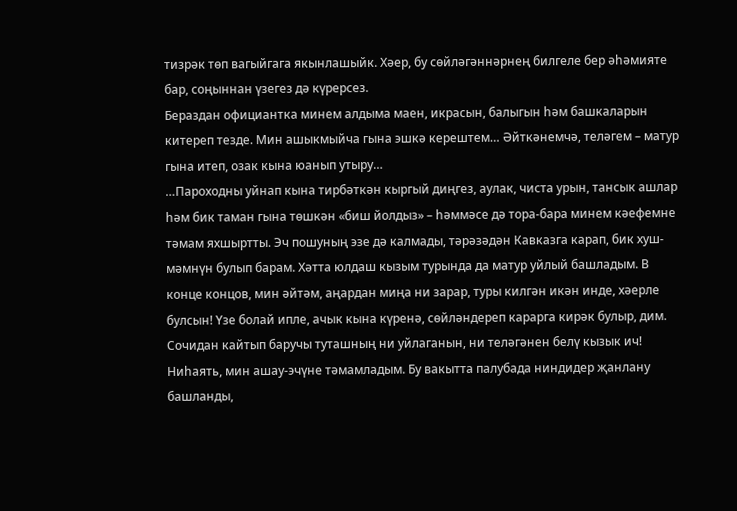тизрәк төп вагыйгага якынлашыйк. Хәер, бу сөйләгәннәрнең билгеле бер әһәмияте бар, соңыннан үзегез дә күрерсез.
Бераздан официантка минем алдыма маен, икрасын, балыгын һәм башкаларын китереп тезде. Мин ашыкмыйча гына эшкә керештем… Әйткәнемчә, теләгем – матур гына итеп, озак кына юанып утыру…
…Пароходны уйнап кына тирбәткән кыргый диңгез, аулак, чиста урын, тансык ашлар һәм бик таман гына төшкән «биш йолдыз» – һәммәсе дә тора-бара минем кәефемне тәмам яхшыртты. Эч пошуның эзе дә калмады, тәрәзәдән Кавказга карап, бик хуш-мәмнүн булып барам. Хәтта юлдаш кызым турында да матур уйлый башладым. В конце концов, мин әйтәм, аңардан миңа ни зарар, туры килгән икән инде, хәерле булсын! Үзе болай ипле, ачык кына күренә, сөйләндереп карарга кирәк булыр, дим. Сочидан кайтып баручы туташның ни уйлаганын, ни теләгәнен белү кызык ич!
Ниһаять, мин ашау-эчүне тәмамладым. Бу вакытта палубада ниндидер җанлану башланды,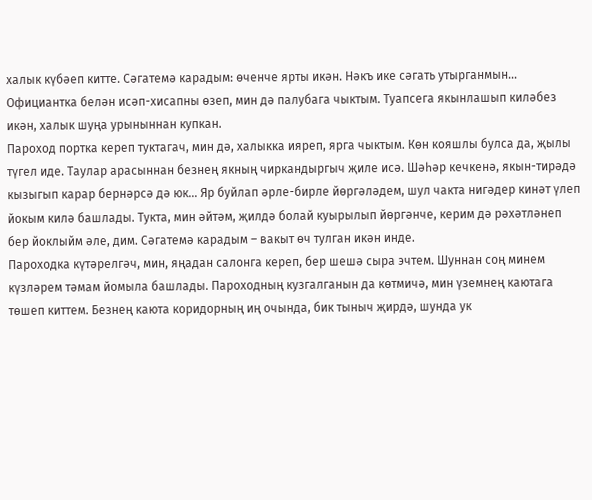халык күбәеп китте. Сәгатемә карадым: өченче ярты икән. Нәкъ ике сәгать утырганмын… Официантка белән исәп-хисапны өзеп, мин дә палубага чыктым. Туапсега якынлашып киләбез икән, халык шуңа урыныннан купкан.
Пароход портка кереп туктагач, мин дә, халыкка ияреп, ярга чыктым. Көн кояшлы булса да, җылы түгел иде. Таулар арасыннан безнең якның чиркандыргыч җиле исә. Шәһәр кечкенә, якын-тирәдә кызыгып карар бернәрсә дә юк… Яр буйлап әрле-бирле йөргәләдем, шул чакта нигәдер кинәт үлеп йокым килә башлады. Тукта, мин әйтәм, җилдә болай куырылып йөргәнче, керим дә рәхәтләнеп бер йоклыйм әле, дим. Сәгатемә карадым – вакыт өч тулган икән инде.
Пароходка күтәрелгәч, мин, яңадан салонга кереп, бер шешә сыра эчтем. Шуннан соң минем күзләрем тәмам йомыла башлады. Пароходның кузгалганын да көтмичә, мин үземнең каютага төшеп киттем. Безнең каюта коридорның иң очында, бик тыныч җирдә, шунда ук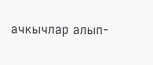ачкычлар алып-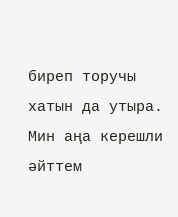биреп торучы хатын да утыра.
Мин аңа керешли әйттем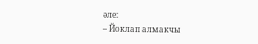әле:
– Йоклап алмакчы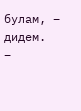булам, – дидем.
–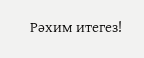Рәхим итегез!